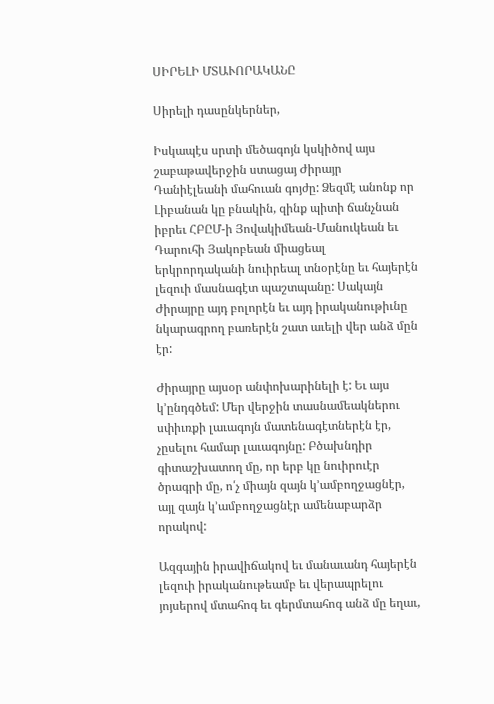ՍԻՐԵԼԻ ՄՏԱՒՈՐԱԿԱՆԸ

Սիրելի դասընկերներ,

Իսկապէս սրտի մեծագոյն կսկիծով այս շաբաթավերջին ստացայ Ժիրայր Դանիէլեանի մահուան գոյժը: Ձեզմէ անոնք որ Լիբանան կը բնակին, զինք պիտի ճանչնան իբրեւ ՀԲԸՄ-ի Յովակիմեան-Մանուկեան եւ Դարուհի Յակոբեան միացեալ երկրորդականի նուիրեալ տնօրէնը եւ հայերէն լեզուի մասնագէտ պաշտպանը: Սակայն Ժիրայրը այդ բոլորէն եւ այդ իրականութիւնը նկարագրող բառերէն շատ աւելի վեր անձ մըն էր:

Ժիրայրը այսօր անփոխարինելի է: Եւ այս կ՚ընդգծեմ: Մեր վերջին տասնամեակներու սփիւռքի լաւագոյն մատենագէտներէն էր, չըսելու համար լաւագոյնը: Բծախնդիր գիտաշխատող մը, որ երբ կը նուիրուէր ծրագրի մը, ո՛չ միայն զայն կ՚ամբողջացնէր, այլ զայն կ՚ամբողջացնէր ամենաբարձր որակով:

Ազգային իրավիճակով եւ մանաւանդ հայերէն լեզուի իրականութեամբ եւ վերապրելու յոյսերով մտահոգ եւ գերմտահոգ անձ մը եղաւ,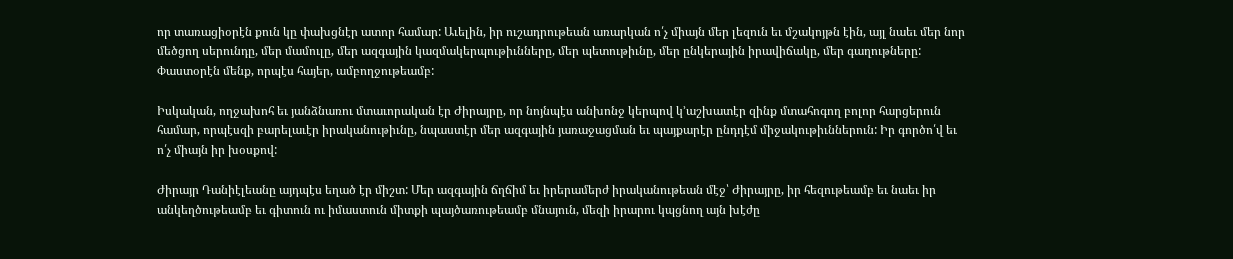որ տառացիօրէն քուն կը փախցնէր ատոր համար: Աւելին, իր ուշադրութեան առարկան ո՛չ միայն մեր լեզուն եւ մշակոյթն էին, այլ նաեւ մեր նոր մեծցող սերունդը, մեր մամուլը, մեր ազգային կազմակերպութիւնները, մեր պետութիւնը, մեր ընկերային իրավիճակը, մեր գաղութները: Փաստօրէն մենք, որպէս հայեր, ամբողջութեամբ:

Իսկական, ողջախոհ եւ յանձնառու մտաւորական էր Ժիրայրը, որ նոյնպէս անխոնջ կերպով կ՚աշխատէր զինք մտահոգող բոլոր հարցերուն համար, որպէսզի բարելաւէր իրականութիւնը, նպաստէր մեր ազգային յառաջացման եւ պայքարէր ընդդէմ միջակութիւններուն: Իր գործո՛վ եւ ո՛չ միայն իր խօսքով:

Ժիրայր Դանիէլեանը այդպէս եղած էր միշտ: Մեր ազգային ճղճիմ եւ իրերամերժ իրականութեան մէջ՝ Ժիրայրը, իր հեզութեամբ եւ նաեւ իր անկեղծութեամբ եւ գիտուն ու իմաստուն միտքի պայծառութեամբ մնայուն, մեզի իրարու կպցնող այն խէժը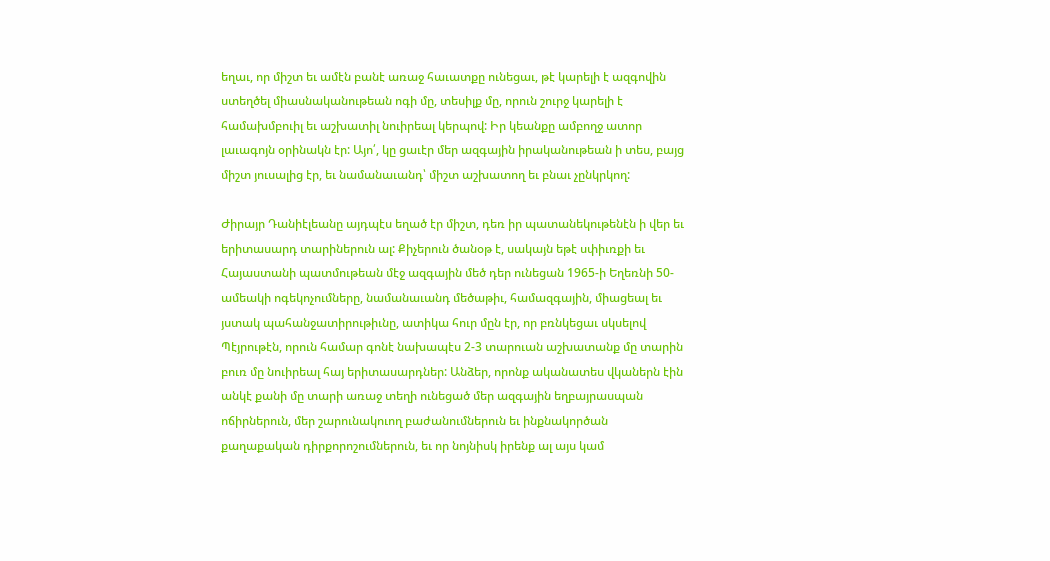եղաւ, որ միշտ եւ ամէն բանէ առաջ հաւատքը ունեցաւ, թէ կարելի է ազգովին ստեղծել միասնականութեան ոգի մը, տեսիլք մը, որուն շուրջ կարելի է համախմբուիլ եւ աշխատիլ նուիրեալ կերպով: Իր կեանքը ամբողջ ատոր լաւագոյն օրինակն էր: Այո՛, կը ցաւէր մեր ազգային իրականութեան ի տես, բայց միշտ յուսալից էր, եւ նամանաւանդ՝ միշտ աշխատող եւ բնաւ չընկրկող:

Ժիրայր Դանիէլեանը այդպէս եղած էր միշտ, դեռ իր պատանեկութենէն ի վեր եւ երիտասարդ տարիներուն ալ: Քիչերուն ծանօթ է, սակայն եթէ սփիւռքի եւ Հայաստանի պատմութեան մէջ ազգային մեծ դեր ունեցան 1965-ի Եղեռնի 50-ամեակի ոգեկոչումները, նամանաւանդ մեծաթիւ, համազգային, միացեալ եւ յստակ պահանջատիրութիւնը, ատիկա հուր մըն էր, որ բռնկեցաւ սկսելով Պէյրութէն, որուն համար գոնէ նախապէս 2-3 տարուան աշխատանք մը տարին բուռ մը նուիրեալ հայ երիտասարդներ: Անձեր, որոնք ականատես վկաներն էին անկէ քանի մը տարի առաջ տեղի ունեցած մեր ազգային եղբայրասպան ոճիրներուն, մեր շարունակուող բաժանումներուն եւ ինքնակործան քաղաքական դիրքորոշումներուն, եւ որ նոյնիսկ իրենք ալ այս կամ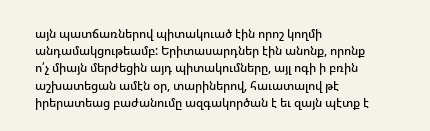այն պատճառներով պիտակուած էին որոշ կողմի անդամակցութեամբ: Երիտասարդներ էին անոնք, որոնք ո՛չ միայն մերժեցին այդ պիտակումները, այլ ոգի ի բռին աշխատեցան ամէն օր, տարիներով, հաւատալով թէ իրերատեաց բաժանումը ազգակործան է եւ զայն պէտք է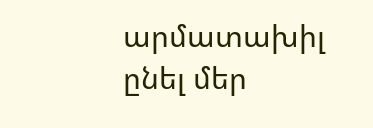արմատախիլ ընել մեր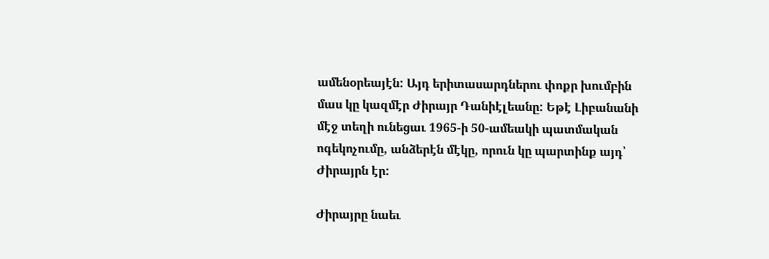ամենօրեայէն: Այդ երիտասարդներու փոքր խումբին մաս կը կազմէր Ժիրայր Դանիէլեանը: Եթէ Լիբանանի մէջ տեղի ունեցաւ 1965-ի 50-ամեակի պատմական ոգեկոչումը, անձերէն մէկը, որուն կը պարտինք այդ՝ Ժիրայրն էր:

Ժիրայրը նաեւ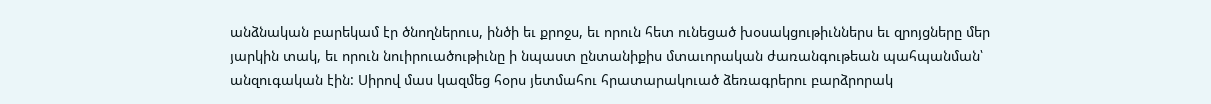անձնական բարեկամ էր ծնողներուս, ինծի եւ քրոջս, եւ որուն հետ ունեցած խօսակցութիւններս եւ զրոյցները մեր յարկին տակ, եւ որուն նուիրուածութիւնը ի նպաստ ընտանիքիս մտաւորական ժառանգութեան պահպանման՝ անզուգական էին: Սիրով մաս կազմեց հօրս յետմահու հրատարակուած ձեռագրերու բարձրորակ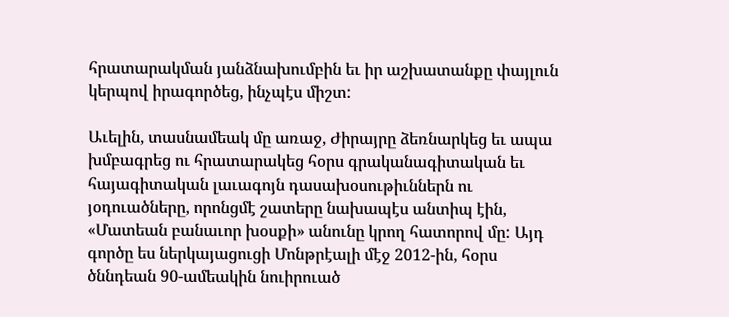հրատարակման յանձնախումբին եւ իր աշխատանքը փայլուն կերպով իրագործեց, ինչպէս միշտ:

Աւելին, տասնամեակ մը առաջ, Ժիրայրը ձեռնարկեց եւ ապա խմբագրեց ու հրատարակեց հօրս գրականագիտական եւ հայագիտական լաւագոյն դասախօսութիւններն ու յօդուածները, որոնցմէ շատերը նախապէս անտիպ էին, «Մատեան բանաւոր խօսքի» անունը կրող հատորով մը: Այդ գործը ես ներկայացուցի Մոնթրէալի մէջ 2012-ին, հօրս ծննդեան 90-ամեակին նուիրուած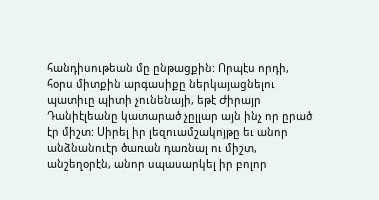հանդիսութեան մը ընթացքին: Որպէս որդի, հօրս միտքին արգասիքը ներկայացնելու պատիւը պիտի չունենայի, եթէ Ժիրայր Դանիէլեանը կատարած չըլլար այն ինչ որ ըրած էր միշտ: Սիրել իր լեզուամշակոյթը եւ անոր անձնանուէր ծառան դառնալ ու միշտ, անշեղօրէն, անոր սպասարկել իր բոլոր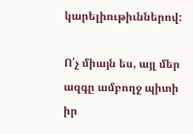կարելիութիւններով:

Ո՛չ միայն ես, այլ մեր ազգը ամբողջ պիտի իր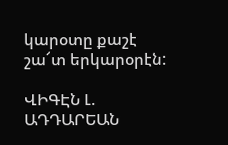կարօտը քաշէ շա՜տ երկարօրէն:

ՎԻԳԷՆ Լ. ԱԴԴԱՐԵԱՆ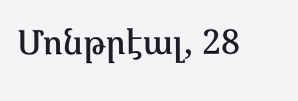Մոնթրէալ, 28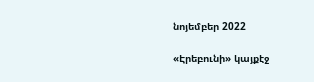նոյեմբեր 2022

«Էրեբունի» կայքէջ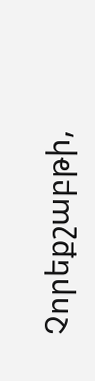Չորեքշաբթի,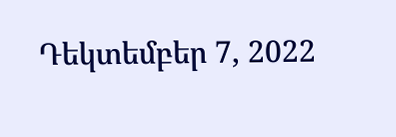Դեկտեմբեր 7, 2022